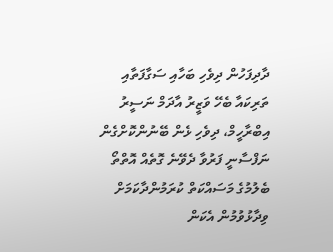ދާދިފަހުން ދިވެހި ބަހާއި ސަގާފަތާއި ތަރިކައާ ބެހޭ ވަޒީރު އާދަމް ނަސީރު އިބްރާހީމް، ދިވެހި ޅެން ބޭނުންކޮށްގެން ނަފްސާނީ ފަރުވާ ދެވޭނެ ގޮތެއް އޮތްތޯ ބެލުމުގެ މަސައްކަތް ކުރަމުންދާކަމަށް ވިދާޅުވުމުން އެކަން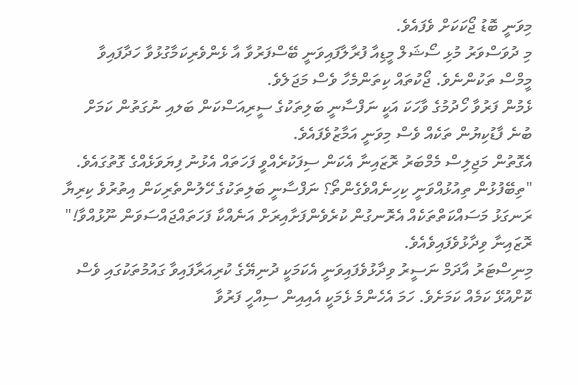މިވަނީ ބޮޑު ޖޯކަކަށް ވެފައެވެ.
މި ދުވަސްވަރު މުޅި ސޯޝަލް މީޑިއާ ފުރާލާފައިވަނީ ބޭސްފަރުވާ އާ ޅެންވެރިކަމާގުޅުވާ ހަދާފައިވާ މީމްސް ތަކުންނެވެ. ޖޯކުތައް ކިތަންމެހާ ވެސް މަޖަލެވެ.
ޅެމުން ފަރުވާ ހޯދުމުގެ ވާހަކަ އަކީ ނަފްސާނީ ބަލިތަކުގެ ސީރިއަސްކަން ބަލއި ނުގަތުން ކަމަށް ބުނެ ފާޑުކިޔުން ތަކެއް ވެސް މިވަނީ އަމާޒުވެފައެވެ.
އެގޮތުން މަޖިލިސް މެމްބަރު ރޮޒައިނާ އެކަން ސިފަކުރެއްވީ ފަހަތައް އެޅުނު ފިޔަވަޅެއްގެ ގޮތުގައެވެ.
"ތިބޭފުޅުން ތިއުޅުއްވަނީ ކިހިނެއްވެގެންތޯ؟ ނަފްސާނީ ބަލިތަކުގެ ހޭލުންތެރިކަން އިތުރުވެ ކިރިޔާ ރަނގަޅު މަސައްކަތްތަކެއް އެރޮނގުން ކުރެވެންފަށާއިރަށް އަނެއްކާ ފަހަތައްޖައްސަވަން ނޫޅުއްވާ!" ރޮޒައިނާ ވިދާޅުވެފައިވެއެވެ.
މިނިސްޓަރު އާދަމް ނަސީރު ވިދާޅުވެފައިވަނީ އެކަމަކީ ދުނިޔޭގެ ކުރިއަރާފައިވާ ގައުމުތަކުގައި ވެސް ކޮށްއުޅޭ ކަމެއް ކަމަށެވެ. ހަމަ އެހެންމެ ޅެމަކީ އެއިއިން ސިއްހީ ފަރުވާ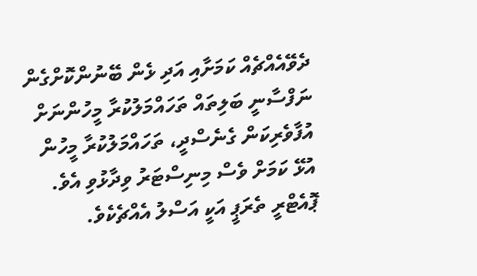ދެވޭއެއްޗެއް ކަމަށާއި އަދި ޅެން ބޭނުންކޮށްގެން ނަފްސާނީ ބަލިތައް ތަހައްމަލުކުރާ މީހުންނަށް އުފާވެރިކަން ގެނެސްދީ، ތަހައްމަލުކުރާ މީހުން އުޅޭ ކަމަށް ވެސް މިނިސްޓަރު ވިދާޅުވި އެވެ.
ޕޮއެޓްރީ ތެރަޕީ އަކީ އަސްލު އެއްޗެކެވެ.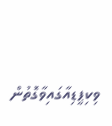ވިކިޕީޑިއާގައިވާގޮތުން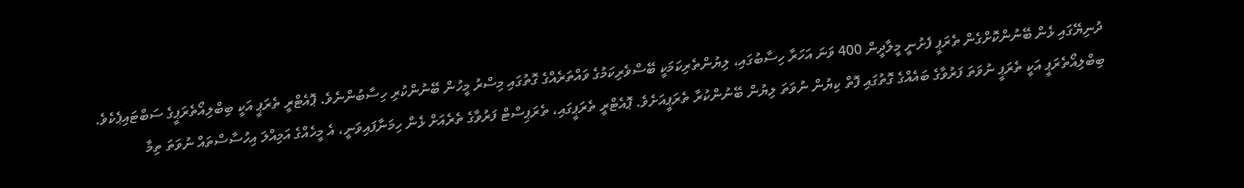ދުނިޔޭގައި ޅެން ބޭނުންކޮށްގެން ތެރަޕީ ފެށުނީ މީލާދީން 400 ވަނަ އަހަރާ ހިސާބުގައި، ލިޔުންތެރިކަމަކީ ބޭސްވެރިކަމުގެ ވައްތަރެއްގެ ގޮތުގައި މިސްރު މީހުން ބޭނުންކުރި ހިސާބުންނެވެ. ޕޮއެޓްރީ ތެރަޕީ އަކީ ބިބްލިއޯތެރަޕީގެ ސަބްޓައިޕެކެވެ.
ބިބްލިއޯތެރަޕީ އަކީ ތެރަޕީ ނުވަތަ ފަރުވާގެ ބައެއްގެ ގޮތުގައި ފޮތް ކިޔުން ނުވަތަ ލިޔުން ބޭނުންކުރާ ތެރަޕީއަށެވެ. ޕޮއެޓްރީ ތެރަޕީގައި، ތެރަޕިސްޓް ފަރުވާގެ ތެރެއަށް ޅެން ހިމަނާފައިވަނީ، އެ މީހެއްގެ އަމިއްލަ އިހުސާސްތައް ނުވަތަ ތިމާ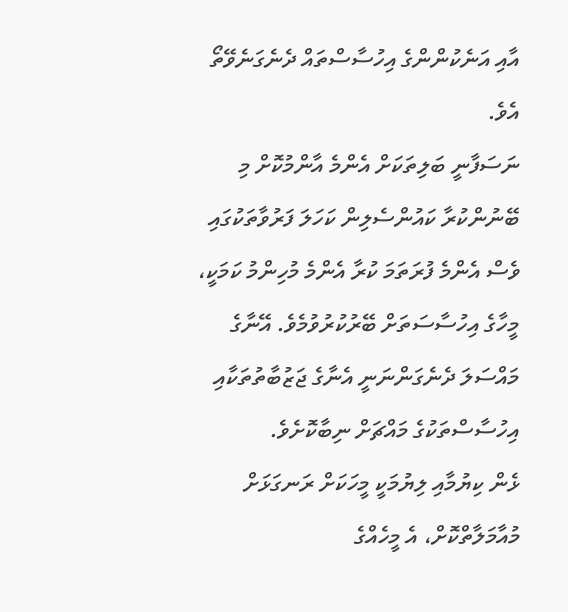އާއި އަނެކުންންގެ އިހުސާސްތައް ދެނެގަނެވޭތޯ އެވެ.
ނަސަފާނީ ބަލިތަކަށް އެންމެ އާންމުކޮށް މި ބޭނުންކުރާ ކައުންސެލިން ކަހަލަ ފަރުވާތަކުގައި ވެސް އެންމެ ފުރަތަމަ ކުރާ އެންމެ މުހިންމު ކަމަކީ، މީހާގެ އިހުސާސަތަށް ބޭރުކުރުވުމެވެ. އޭނާގެ މައްސަލަ ދެނެގަންނަނީ އެނާގެ ޖަޒުބާތުތަކާއި އިހުސާސްތަކުގެ މައްޗަށް ނިބާކޮށެވެ.
ޅެން ކިޔުމާއި ލިޔުމަކީ މީހަކަށް ރަނގަޅަށް މުއާމަލާތްކޮށް، އެ މީހެއްގެ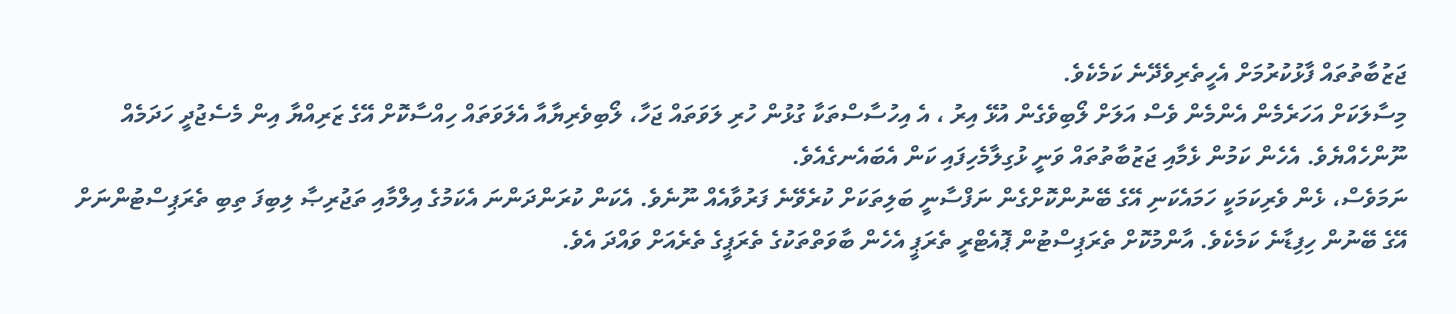ޖަޒުބާތުތައް ފާޅުކުރުމަށް އެހީތެރިވެދޭނެ ކަމެކެވެ.
މިސާލަކަށް އަހަރެމެން އެންމެން ވެސް އަލަށް ލޯބިވެގެން އުޅޭ އިރު ، އެ އިހުސާސްތަކާ ގުޅުން ހުރި ލަވަތައް ޖަހާ، ލޯބިވެރިޔާއާ އެލަވަތައް ހިއްސާކޮށް އޭގެ ޒަރިއްޔާ އިން މެސެޖުދީ ހަދަމެއް ނޫންހެއްޔެވެ. އެހެން ކަމުން ޅެމާއި ޖަޒުބާތުތައް ވަނީ ޅުގިލާމެހިފައި ކަން އެބައެނގެއެވެ.
ނަމަވެސް، ޅެން ވެރިކަމަކީ ހަމައެކަނި އޭގެ ބޭނުންކޮށްގެން ނަފްސާނީ ބަލިތަކަށް ކުރެވޭނެ ފަރުވާއެއް ނޫނެވެ. އެކަން ކުރަންދަންނަ އެކަމުގެ އިލްމާއި ތަޖުރިޞާ ލިބިފަ ތިބި ތެރަޕިސްޓުންނަށް އޭގެ ބޭނުން ހިފިޑާނެ ކަމެކެވެ. އާންމުކޮށް ތެރަޕިސްޓުން ޕޮއެޓްރީ ތެރަޕީ އެހެން ބާވަތްތަކުގެ ތެރަޕީގެ ތެރެއަށް ވައްދަ އެވެ.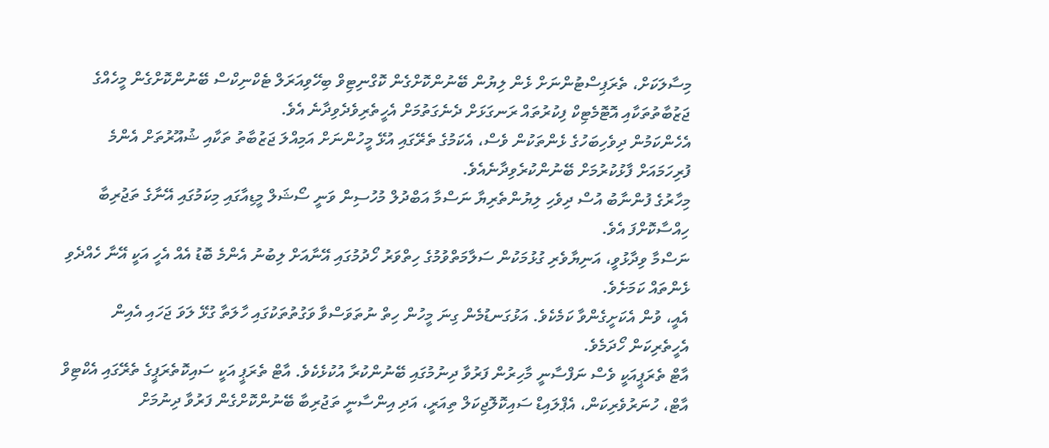މިސާލަކަށް، ތެރަޕިސްޓުންނަށް ޅެން ލިޔުން ބޭނުންކޮށްގެން ކޮގްނިޓިވް ބިހޭވިއަރަލް ޓެކްނިކްސް ބޭނުންކޮށްގެން މީހެއްގެ ޖަޒުބާތުތަކާއި އޮޓޮމެޓިކް ފިކުރުތައް ރަނގަޅަށް ދެނެގަތުމަށް އެހީތެރިވެދެވިދާނެ އެވެ.
އެހެންކަމުން ދިވެހިބަހުގެ ޅެންތަކުން ވެސް، އެކަމުގެ ތެރޭގައި އުޅޭ މީހުންނަށް އަމިއްލަ ޖަޒުބާތު ތަކާއި ޝުއޫރުތަށް އެންމެ ފުރިހަމައަށް ފާޅުކުރުމަށް ބޭނުންކުރެވިދާނެއެވެ.
މިހާރުގެ ފުންނާބު އުސް ދިވެހި ލިޔުންތެރިޔާ ނަސްމާ އަބްދުލް މުހުސިން ވަނީ ސޯޝަލް މީޑިއާގައި މިކަމުގައި އޭނާގެ ތަޖުރިބާ ހިއްސާކޮށްފަ އެވެ.
ނަސްމާ ވިދާޅުވީ، އަނިޔާވެރި ގުޅުމަކުން ސަލާމަތްވުމުގެ ހިތްވަރު ހޯދުމުގައި އޭނާއަށް ލިބުނު އެންމެ ބޮޑު އެއް އެހީ އަކީ އޭނާ ހެއްދެވި ޅެންތައް ކަމަށެވެ.
އެއީ، ވުން އެކަށީގެންވާ ކަމެކެވެ. އަޅުގަނޑުމެން ގިނަ މީހުން ހިތް ނުތަވަސްވާ ވަގުތުތަކުގައި ހާލަތާ ގުޅޭ ލަވަ ޖަހައި އެއިން އެހީތެރިކަން ހޯދަމެވެ.
އާޓް ތެރަޕީއަކީ ވެސް ނަފްސާނީ މާހިރުން ފަރުވާ ދިނުމުގައި ބޭނުންކުރާ އުކުޅެކެވެ. އާޓް ތެރަޕީ އަކީ ސައިކޮތެރަޕީގެ ތެރޭގައި އެކްޓިވް އާޓް، ހުނަރުވެރިކަން، އެޕްލައިޑް ސައިކޮލޮޖިކަލް ތިއަރީ، އަދި އިންސާނީ ތަޖުރިބާ ބޭނުންކޮށްގެން ފަރުވާ ދިނުމަށް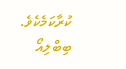ކުރާކަމެކެވެ. ބިބްލިއޯ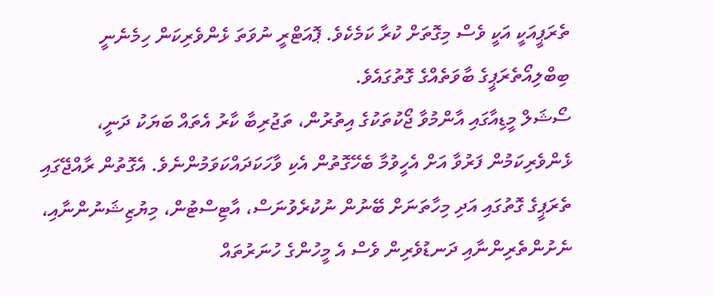ތެރަޕީއަކީ އަކީ ވެސް މިގޮތަށް ކުރާ ކަމެކެވެ. ޕޮއަޓްރީ ނުވަތަ ޅެންވެރިކަން ހިމެނެނީ ބިބްލިއޯތެރަޕީގެ ބާވަތެއްގެ ގޮތުގައެވެ.
ސޯޝަލް މީޑިއާގައި އާންމުވާ ޖޯކުތަކުގެ އިތުރުން، ތަޖުރިބާ ކާރު އެތައް ބަޔަކު ދަނީ، ޅެންވެރިކަމުން ފަރުވާ އަށް އެހީވުމާ ބެހޭގޮތުން އެކި ވާހަކަދައްކަވަމުންނެވެ. އެގޮތުން ރާއްޖޭގައި ތެރަޕީގެ ގޮތުގައި އަދި މިހާތަނަށް ބޭނުން ނުކުރެވުނަސް، އާޓިސްޓުން، މިޔުޒިޝަނުންނާއި، ނެށުންތެރިންނާއި ދަނޑުވެރިން ވެސް އެ މީހުންގެ ހުނަރުތައް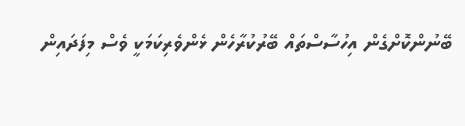ބޭނުންކޮށްގެން އިހުސާސްތައް ބޭރުކުރާހެން ޅެންވެރިކަމަކީ ވެސް މިފަދައިން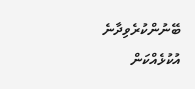ބޭނުންކުރެވިދާނެ އުކުޅެއްކަން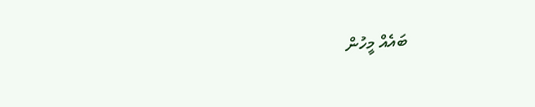ބައެއް މީހުން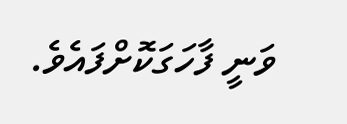ވަނީ ފާހަގަކޮށްފައެވެ.